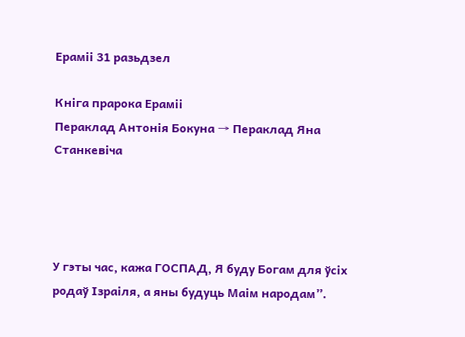Ераміі 31 разьдзел

Кніга прарока Ераміі
Пераклад Антонія Бокуна → Пераклад Яна Станкевіча




У гэты час, кажа ГОСПАД, Я буду Богам для ўсіх родаў Ізраіля, а яны будуць Маім народам”.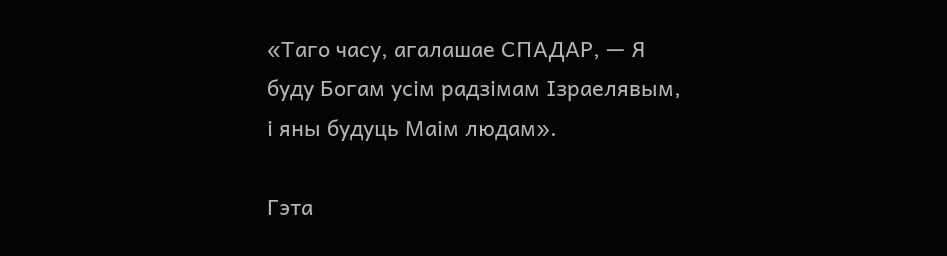«Таго часу, агалашае СПАДАР, — Я буду Богам усім радзімам Ізраелявым, і яны будуць Маім людам».

Гэта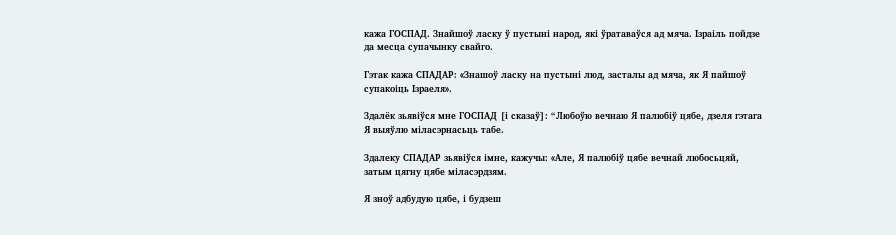кажа ГОСПАД. Знайшоў ласку ў пустыні народ, які ўратаваўся ад мяча. Ізраіль пойдзе да месца супачынку свайго.

Гэтак кажа СПАДАР: «Знашоў ласку на пустыні люд, засталы ад мяча, як Я пайшоў супакоіць Ізраеля».

Здалёк зьявіўся мне ГОСПАД [і сказаў]: “Любоўю вечнаю Я палюбіў цябе, дзеля гэтага Я выяўлю міласэрнасьць табе.

Здалеку СПАДАР зьявіўся імне, кажучы: «Але, Я палюбіў цябе вечнай любосьцяй, затым цягну цябе міласэрдзям.

Я зноў адбудую цябе, і будзеш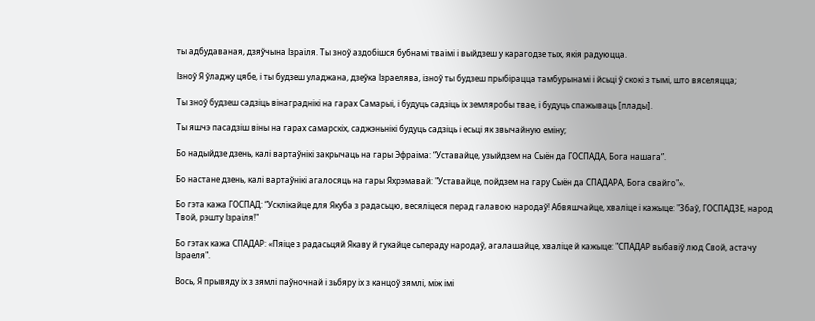ты адбудаваная, дзяўчына Ізраіля. Ты зноў аздобішся бубнамі тваімі і выйдзеш у карагодзе тых, якія радуюцца.

Ізноў Я ўладжу цябе, і ты будзеш уладжана, дзеўка Ізраелява, ізноў ты будзеш прыбірацца тамбурынамі і йсьці ў скокі з тымі, што вяселяцца;

Ты зноў будзеш садзіць вінаграднікі на гарах Самарыі, і будуць садзіць іх земляробы твае, і будуць спажываць [плады].

Ты яшчэ пасадзіш віны на гарах самарскіх, саджэньнікі будуць садзіць і есьці як звычайную еміну;

Бо надыйдзе дзень, калі вартаўнікі закрычаць на гары Эфраіма: “Уставайце, узыйдзем на Сыён да ГОСПАДА, Бога нашага”.

Бо настане дзень, калі вартаўнікі агалосяць на гары Яхрэмавай: "Уставайце, пойдзем на гару Сыён да СПАДАРА, Бога свайго"».

Бо гэта кажа ГОСПАД: “Усклікайце для Якуба з радасьцю, весяліцеся перад галавою народаў! Абвяшчайце, хваліце і кажыце: "Збаў, ГОСПАДЗЕ, народ Твой, рэшту Ізраіля!"

Бо гэтак кажа СПАДАР: «Пяіце з радасьцяй Якаву й гукайце сьпераду народаў, агалашайце, хваліце й кажыце: "СПАДАР выбавіў люд Свой, астачу Ізраеля".

Вось, Я прывяду іх з зямлі паўночнай і зьбяру іх з канцоў зямлі, між імі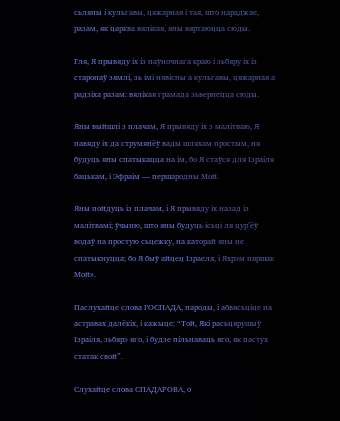сьляпы і кульгавы, цяжарная і тая, што нараджае, разам, як царква вялікая, яны вяртаюцца сюды.

Гля, Я прывяду іх із паўночнага краю і зьбяру іх із старонаў зямлі, зь імі нявісны а кульгавы, цяжарная а радзіха разам: вялікая грамада зьвернецца сюды.

Яны выйшлі з плачам, Я прывяду іх з малітваю, Я павяду іх да струмянёў вады шляхам простым, ня будуць яны спатыкацца на ім, бо Я стаўся для Ізраіля бацькам, і Эфраім — першародны Мой.

Яны пойдуць із плачам, і Я прывяду іх назад із малітвамі; ўчыню, што яны будуць ісьці ля цур’ёў водаў на простую сьцежку, на каторай яны не спатыкнуцца; бо Я быў айцец Ізраеля, і Яхрэм пяршак Мой».

Паслухайце слова ГОСПАДА, народы, і абвясьціце на астравах далёкіх, і кажыце: “Той, Які расьцярушыў Ізраіля, зьбярэ яго, і будзе пільнаваць яго, як пастух статак свой”.

Слухайце слова СПАДАРОВА, о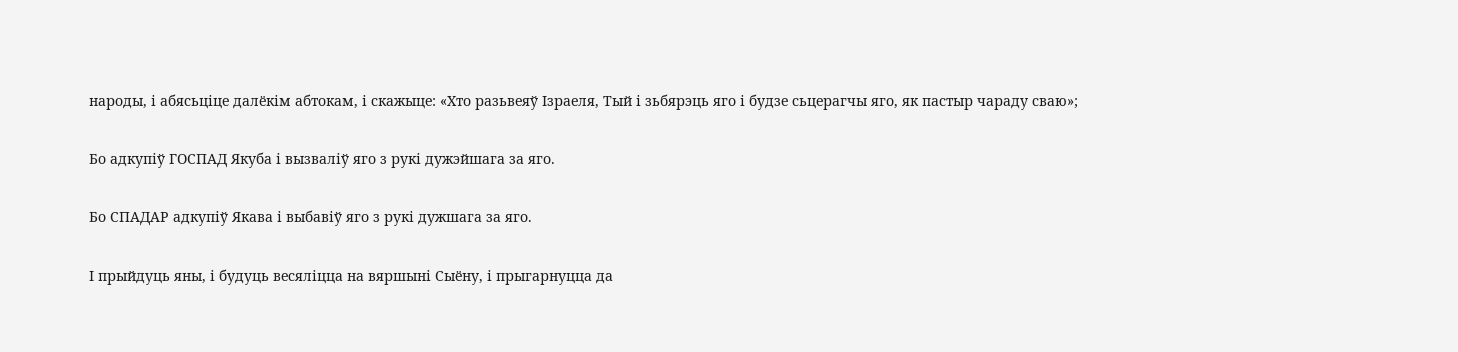народы, і абясьціце далёкім абтокам, і скажыце: «Хто разьвеяў Ізраеля, Тый і зьбярэць яго і будзе сьцерагчы яго, як пастыр чараду сваю»;

Бо адкупіў ГОСПАД Якуба і вызваліў яго з рукі дужэйшага за яго.

Бо СПАДАР адкупіў Якава і выбавіў яго з рукі дужшага за яго.

І прыйдуць яны, і будуць весяліцца на вяршыні Сыёну, і прыгарнуцца да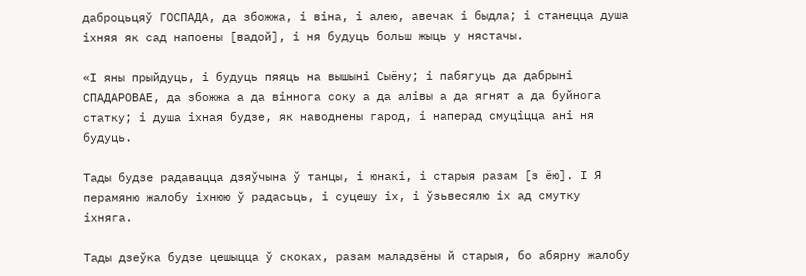даброцьцяў ГОСПАДА, да збожжа, і віна, і алею, авечак і быдла; і станецца душа іхняя як сад напоены [вадой], і ня будуць больш жыць у нястачы.

«І яны прыйдуць, і будуць пяяць на вышыні Сыёну; і пабягуць да дабрыні СПАДАРОВАЕ, да збожжа а да віннога соку а да алівы а да ягнят а да буйнога статку; і душа іхная будзе, як наводнены гарод, і наперад смуціцца ані ня будуць.

Тады будзе радавацца дзяўчына ў танцы, і юнакі, і старыя разам [з ёю]. І Я перамяню жалобу іхнюю ў радасьць, і суцешу іх, і ўзьвесялю іх ад смутку іхняга.

Тады дзеўка будзе цешыцца ў скоках, разам маладзёны й старыя, бо абярну жалобу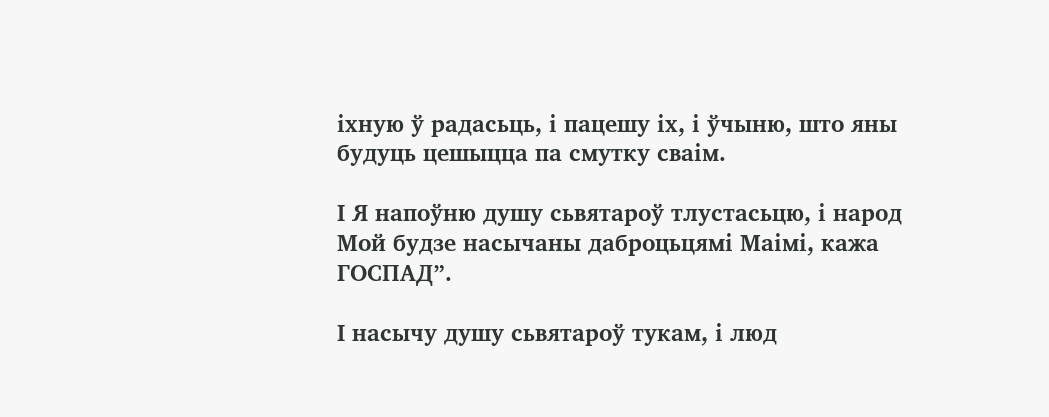іхную ў радасьць, і пацешу іх, і ўчыню, што яны будуць цешыцца па смутку сваім.

І Я напоўню душу сьвятароў тлустасьцю, і народ Мой будзе насычаны даброцьцямі Маімі, кажа ГОСПАД”.

І насычу душу сьвятароў тукам, і люд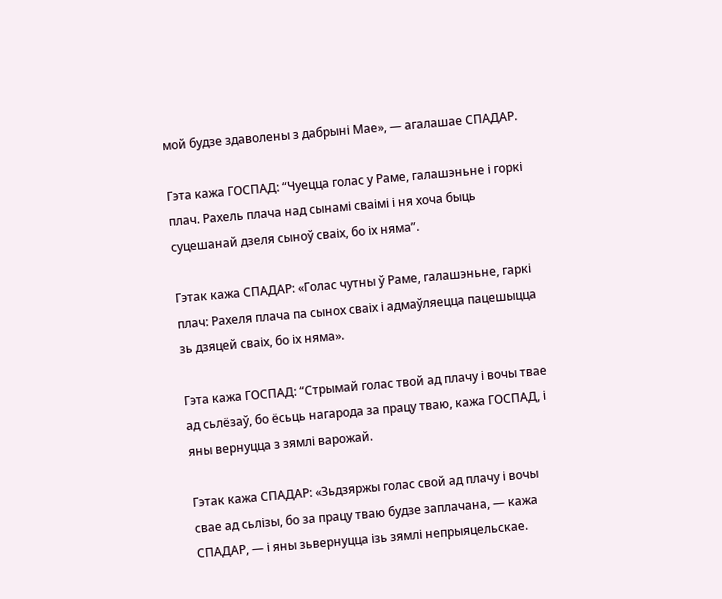мой будзе здаволены з дабрыні Мае», — агалашае СПАДАР.

Гэта кажа ГОСПАД: “Чуецца голас у Раме, галашэньне і горкі плач. Рахель плача над сынамі сваімі і ня хоча быць суцешанай дзеля сыноў сваіх, бо іх няма”.

Гэтак кажа СПАДАР: «Голас чутны ў Раме, галашэньне, гаркі плач: Рахеля плача па сынох сваіх і адмаўляецца пацешыцца зь дзяцей сваіх, бо іх няма».

Гэта кажа ГОСПАД: “Стрымай голас твой ад плачу і вочы твае ад сьлёзаў, бо ёсьць нагарода за працу тваю, кажа ГОСПАД, і яны вернуцца з зямлі варожай.

Гэтак кажа СПАДАР: «Зьдзяржы голас свой ад плачу і вочы свае ад сьлізы, бо за працу тваю будзе заплачана, — кажа СПАДАР, — і яны зьвернуцца ізь зямлі непрыяцельскае.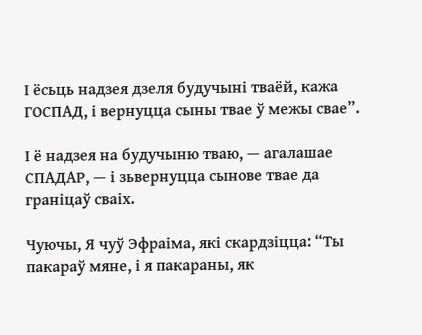І ёсьць надзея дзеля будучыні тваёй, кажа ГОСПАД, і вернуцца сыны твае ў межы свае”.

І ё надзея на будучыню тваю, — агалашае СПАДАР, — і зьвернуцца сынове твае да граніцаў сваіх.

Чуючы, Я чуў Эфраіма, які скардзіцца: “Ты пакараў мяне, і я пакараны, як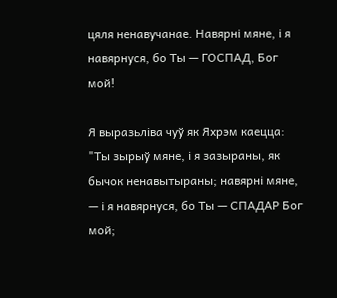цяля ненавучанае. Навярні мяне, і я навярнуся, бо Ты — ГОСПАД, Бог мой!

Я выразьліва чуў як Яхрэм каецца: "Ты зырыў мяне, і я зазыраны, як бычок ненавытыраны; навярні мяне, — і я навярнуся, бо Ты — СПАДАР Бог мой;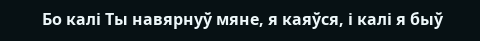Бо калі Ты навярнуў мяне, я каяўся, і калі я быў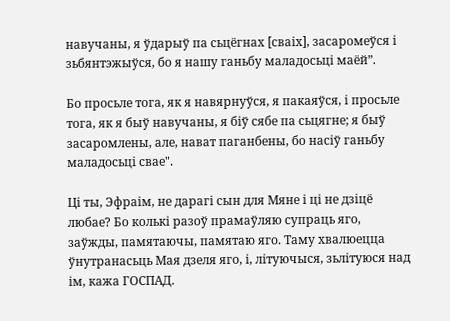навучаны, я ўдарыў па сьцёгнах [сваіх], засаромеўся і зьбянтэжыўся, бо я нашу ганьбу маладосьці маёй”.

Бо просьле тога, як я навярнуўся, я пакаяўся, і просьле тога, як я быў навучаны, я біў сябе па сьцягне; я быў засаромлены, але, нават паганбены, бо насіў ганьбу маладосьці свае".

Ці ты, Эфраім, не дарагі сын для Мяне і ці не дзіцё любае? Бо колькі разоў прамаўляю супраць яго, заўжды, памятаючы, памятаю яго. Таму хвалюецца ўнутранасьць Мая дзеля яго, і, літуючыся, зьлітуюся над ім, кажа ГОСПАД.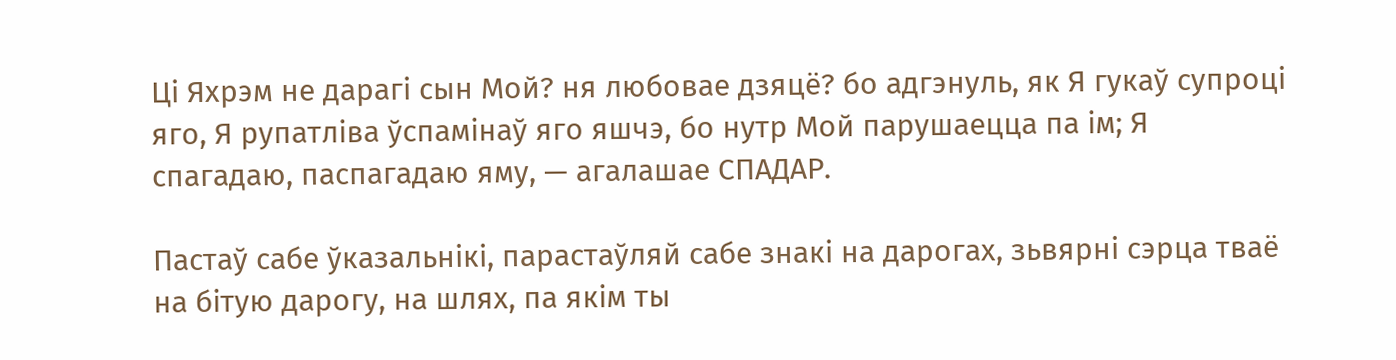Ці Яхрэм не дарагі сын Мой? ня любовае дзяцё? бо адгэнуль, як Я гукаў супроці яго, Я рупатліва ўспамінаў яго яшчэ, бо нутр Мой парушаецца па ім; Я спагадаю, паспагадаю яму, — агалашае СПАДАР.

Пастаў сабе ўказальнікі, парастаўляй сабе знакі на дарогах, зьвярні сэрца тваё на бітую дарогу, на шлях, па якім ты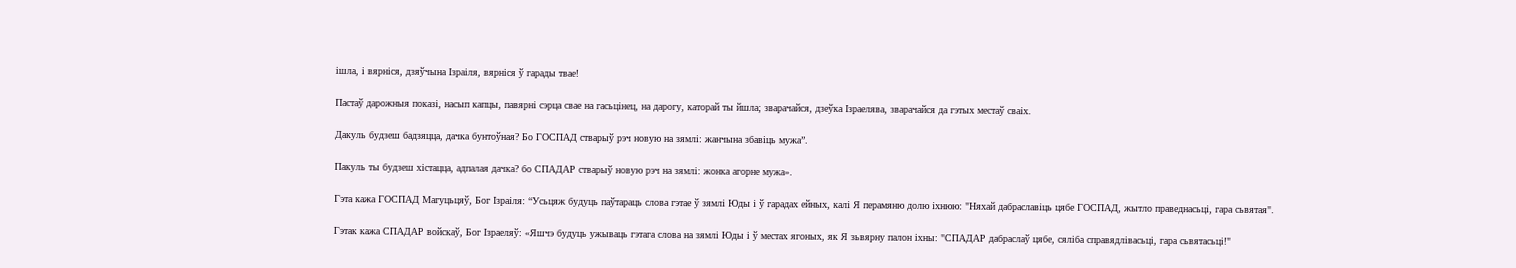ішла, і вярніся, дзяўчына Ізраіля, вярніся ў гарады твае!

Пастаў дарожныя показі, насып капцы, павярні сэрца свае на гасьцінец, на дарогу, каторай ты йшла; зварачайся, дзеўка Ізраелява, зварачайся да гэтых местаў сваіх.

Дакуль будзеш бадзяцца, дачка бунтоўная? Бо ГОСПАД стварыў рэч новую на зямлі: жанчына збавіць мужа”.

Пакуль ты будзеш хістацца, адпалая дачка? бо СПАДАР стварыў новую рэч на зямлі: жонка агорне мужа».

Гэта кажа ГОСПАД Магуцьцяў, Бог Ізраіля: “Усьцяж будуць паўтараць слова гэтае ў зямлі Юды і ў гарадах ейных, калі Я перамяню долю іхнюю: "Няхай дабраславіць цябе ГОСПАД, жытло праведнасьці, гара сьвятая".

Гэтак кажа СПАДАР войскаў, Бог Ізраеляў: «Яшчэ будуць ужываць гэтага слова на зямлі Юды і ў местах ягоных, як Я зьвярну палон іхны: "СПАДАР дабраслаў цябе, сяліба справядлівасьці, гара сьвятасьці!"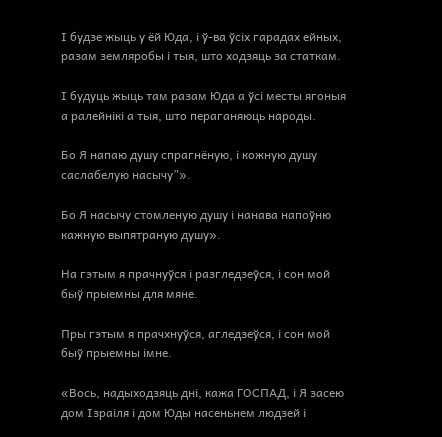І будзе жыць у ёй Юда, і ў-ва ўсіх гарадах ейных, разам земляробы і тыя, што ходзяць за статкам.

І будуць жыць там разам Юда а ўсі месты ягоныя а ралейнікі а тыя, што пераганяюць народы.

Бо Я напаю душу спрагнёную, і кожную душу саслабелую насычу”».

Бо Я насычу стомленую душу і нанава напоўню кажную выпятраную душу».

На гэтым я прачнуўся і разгледзеўся, і сон мой быў прыемны для мяне.

Пры гэтым я прачхнуўся, агледзеўся, і сон мой быў прыемны імне.

«Вось, надыходзяць дні, кажа ГОСПАД, і Я засею дом Ізраіля і дом Юды насеньнем людзей і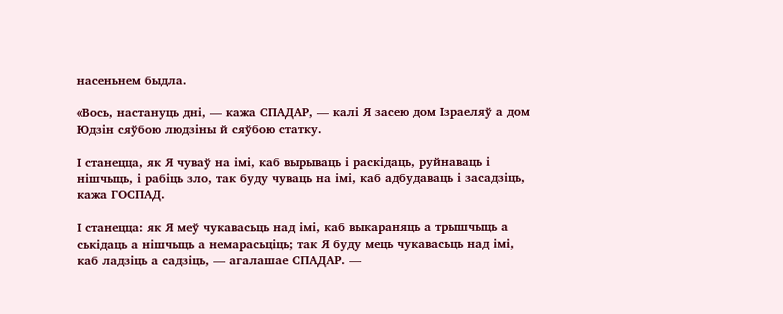насеньнем быдла.

«Вось, настануць дні, — кажа СПАДАР, — калі Я засею дом Ізраеляў а дом Юдзін сяўбою людзіны й сяўбою статку.

І станецца, як Я чуваў на імі, каб вырываць і раскідаць, руйнаваць і нішчыць, і рабіць зло, так буду чуваць на імі, каб адбудаваць і засадзіць, кажа ГОСПАД.

І станецца: як Я меў чукавасьць над імі, каб выкараняць а трышчыць а ськідаць а нішчыць а немарасьціць; так Я буду мець чукавасьць над імі, каб ладзіць а садзіць, — агалашае СПАДАР. —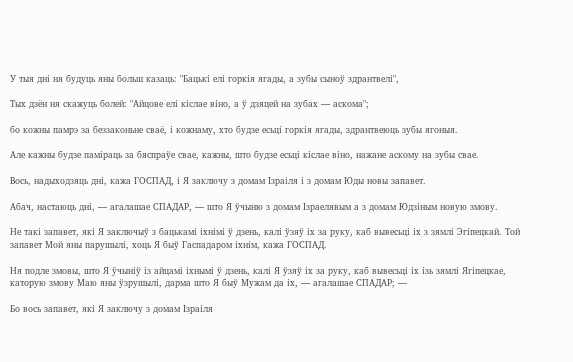У тыя дні ня будуць яны больш казаць: "Бацькі елі горкія ягады, а зубы сыноў здрантвелі",

Тых дзён ня скажуць болей: "Айцове елі кіслае віно, а ў дзяцей на зубах — аскома";

бо кожны памрэ за беззаконьне сваё, і кожнаму, хто будзе есьці горкія ягады, здрантвеюць зубы ягоныя.

Але кажны будзе паміраць за бяспраўе свае, кажны, што будзе есьці кіслае віно, нажане аскому на зубы свае.

Вось, надыходзяць дні, кажа ГОСПАД, і Я заключу з домам Ізраіля і з домам Юды новы запавет.

Абач, настаюць дні, — агалашае СПАДАР, — што Я ўчыню з домам Ізраелявым а з домам Юдзіным новую змову.

Не такі запавет, які Я заключыў з бацькамі іхнімі ў дзень, калі ўзяў іх за руку, каб вывесьці іх з зямлі Эгіпецкай. Той запавет Мой яны парушылі, хоць Я быў Гаспадаром іхнім, кажа ГОСПАД.

Ня подле змовы, што Я ўчыніў із айцамі іхнымі ў дзень, калі Я ўзяў іх за руку, каб вывесьці іх ізь зямлі Ягіпецкае, каторую змову Маю яны ўзрушылі, дарма што Я быў Мужам да іх, — агалашае СПАДАР; —

Бо вось запавет, які Я заключу з домам Ізраіля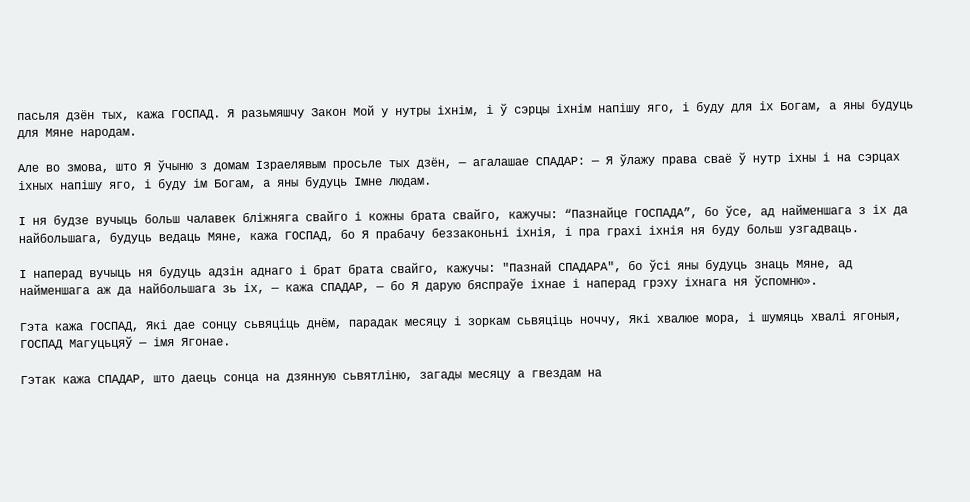пасьля дзён тых, кажа ГОСПАД. Я разьмяшчу Закон Мой у нутры іхнім, і ў сэрцы іхнім напішу яго, і буду для іх Богам, а яны будуць для Мяне народам.

Але во змова, што Я ўчыню з домам Ізраелявым просьле тых дзён, — агалашае СПАДАР: — Я ўлажу права сваё ў нутр іхны і на сэрцах іхных напішу яго, і буду ім Богам, а яны будуць Імне людам.

І ня будзе вучыць больш чалавек бліжняга свайго і кожны брата свайго, кажучы: “Пазнайце ГОСПАДА”, бо ўсе, ад найменшага з іх да найбольшага, будуць ведаць Мяне, кажа ГОСПАД, бо Я прабачу беззаконьні іхнія, і пра грахі іхнія ня буду больш узгадваць.

І наперад вучыць ня будуць адзін аднаго і брат брата свайго, кажучы: "Пазнай СПАДАРА", бо ўсі яны будуць знаць Мяне, ад найменшага аж да найбольшага зь іх, — кажа СПАДАР, — бо Я дарую бяспраўе іхнае і наперад грэху іхнага ня ўспомню».

Гэта кажа ГОСПАД, Які дае сонцу сьвяціць днём, парадак месяцу і зоркам сьвяціць ноччу, Які хвалюе мора, і шумяць хвалі ягоныя, ГОСПАД Магуцьцяў — імя Ягонае.

Гэтак кажа СПАДАР, што даець сонца на дзянную сьвятліню, загады месяцу а гвездам на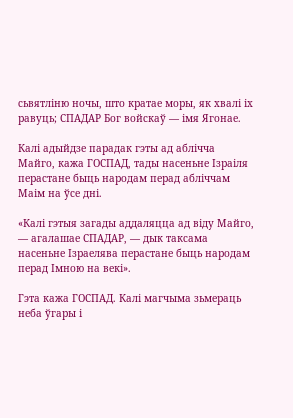сьвятліню ночы, што кратае моры, як хвалі іх равуць; СПАДАР Бог войскаў — імя Ягонае.

Калі адыйдзе парадак гэты ад аблічча Майго, кажа ГОСПАД, тады насеньне Ізраіля перастане быць народам перад абліччам Маім на ўсе дні.

«Калі гэтыя загады аддаляцца ад віду Майго, — агалашае СПАДАР, — дык таксама насеньне Ізраелява перастане быць народам перад Імною на векі».

Гэта кажа ГОСПАД. Калі магчыма зьмераць неба ўгары і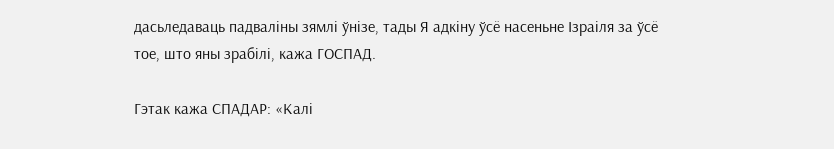дасьледаваць падваліны зямлі ўнізе, тады Я адкіну ўсё насеньне Ізраіля за ўсё тое, што яны зрабілі, кажа ГОСПАД.

Гэтак кажа СПАДАР: «Калі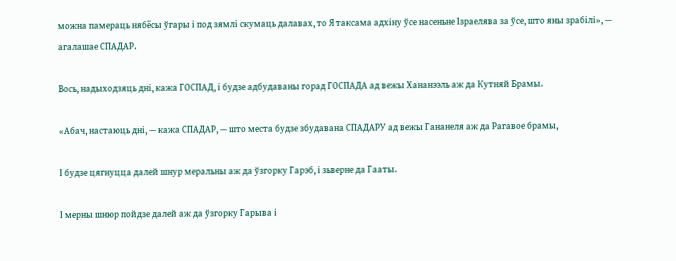можна памераць нябёсы ўгары і под зямлі скумаць далавах, то Я таксама адхіну ўсе насеньне Ізраелява за ўсе, што яны зрабілі», — агалашае СПАДАР.

Вось, надыходзяць дні, кажа ГОСПАД, і будзе адбудаваны горад ГОСПАДА ад вежы Хананээль аж да Кутняй Брамы.

«Абач, настаюць дні, — кажа СПАДАР, — што места будзе збудавана СПАДАРУ ад вежы Гананеля аж да Рагавое брамы,

І будзе цягнуцца далей шнур меральны аж да ўзгорку Гарэб, і зьверне да Гааты.

І мерны шнюр пойдзе далей аж да ўзгорку Гарыва і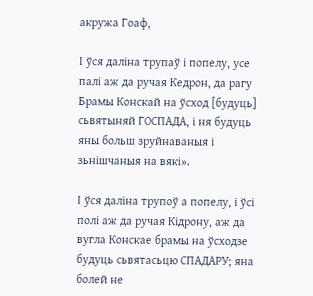акружа Гоаф,

І ўся даліна трупаў і попелу, усе палі аж да ручая Кедрон, да рагу Брамы Конскай на ўсход [будуць] сьвятыняй ГОСПАДА, і ня будуць яны больш зруйнаваныя і зьнішчаныя на вякі».

І ўся даліна трупоў а попелу, і ўсі полі аж да ручая Кідрону, аж да вугла Конскае брамы на ўсходзе будуць сьвятасьцю СПАДАРУ; яна болей не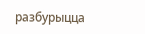разбурыцца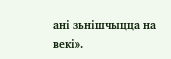ані зьнішчыцца на векі».